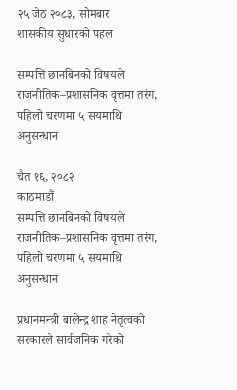२५ जेठ २०८३, सोमबार
शासकीय सुधारको पहल

सम्पत्ति छानबिनको विषयले राजनीतिक–प्रशासनिक वृत्तमा तरंग, पहिलो चरणमा ५ सयमाथि अनुसन्धान

चैत १६, २०८२
काठमाडौं
सम्पत्ति छानबिनको विषयले राजनीतिक–प्रशासनिक वृत्तमा तरंग, पहिलो चरणमा ५ सयमाथि अनुसन्धान

प्रधानमन्त्री बालेन्द्र शाह नेतृत्वको सरकारले सार्वजनिक गरेको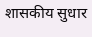शासकीय सुधार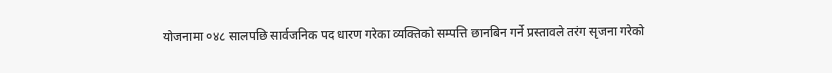योजनामा ०४८ सालपछि सार्वजनिक पद धारण गरेका व्यक्तिको सम्पत्ति छानबिन गर्ने प्रस्तावले तरंग सृजना गरेको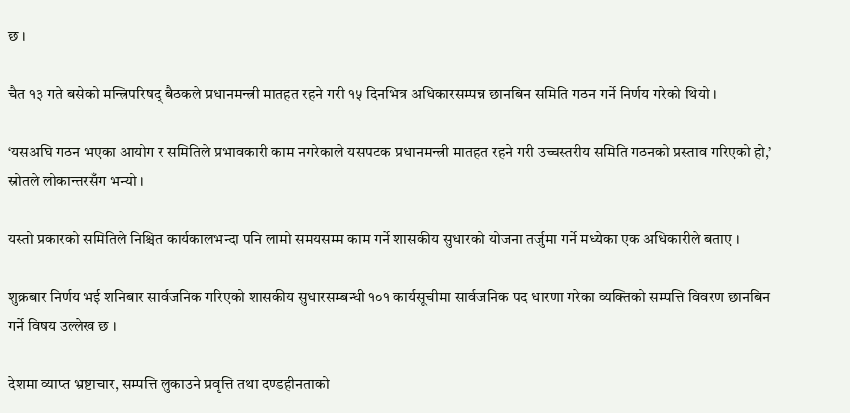छ ।

चैत १३ गते बसेको मन्त्रिपरिषद् बैठकले प्रधानमन्त्री मातहत रहने गरी १५ दिनभित्र अधिकारसम्पन्न छानबिन समिति गठन गर्ने निर्णय गरेको थियो ।

‘यसअघि गठन भएका आयोग र समितिले प्रभावकारी काम नगरेकाले यसपटक प्रधानमन्त्री मातहत रहने गरी उच्चस्तरीय समिति गठनको प्रस्ताव गरिएको हो,’ स्रोतले लोकान्तरसँग भन्यो ।

यस्तो प्रकारको समितिले निश्चित कार्यकालभन्दा पनि लामो समयसम्म काम गर्ने शासकीय सुधारको योजना तर्जुमा गर्ने मध्येका एक अधिकारीले बताए ।

शुक्रबार निर्णय भई शनिबार सार्वजनिक गरिएको शासकीय सुधारसम्बन्धी १०१ कार्यसूचीमा सार्वजनिक पद धारणा गरेका व्यक्तिको सम्पत्ति विवरण छानबिन गर्ने विषय उल्लेख छ ।

देशमा व्याप्त भ्रष्टाचार, सम्पत्ति लुकाउने प्रवृत्ति तथा दण्डहीनताको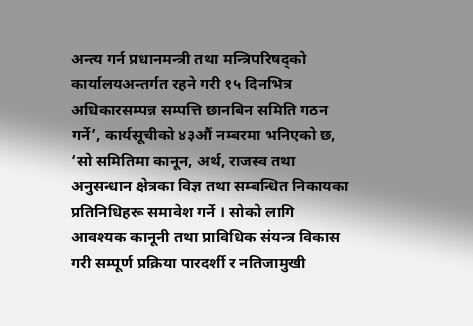अन्त्य गर्न प्रधानमन्त्री तथा मन्त्रिपरिषद्‌को कार्यालयअन्तर्गत रहने गरी १५ दिनभित्र अधिकारसम्पन्न सम्पत्ति छानबिन समिति गठन गर्ने’, कार्यसूचीको ४३औं नम्बरमा भनिएको छ, ‘सो समितिमा कानून, अर्थ, राजस्व तथा अनुसन्धान क्षेत्रका विज्ञ तथा सम्बन्धित निकायका प्रतिनिधिहरू समावेश गर्ने । सोको लागि आवश्यक कानूनी तथा प्राविधिक संयन्त्र विकास गरी सम्पूर्ण प्रक्रिया पारदर्शी र नतिजामुखी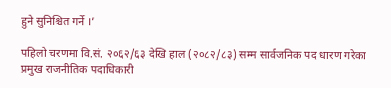हुने सुनिश्चित गर्ने ।’

पहिलो चरणमा वि.सं. २०६२/६३ देखि हाल (२०८२/८३) सम्म सार्वजनिक पद धारण गरेका प्रमुख राजनीतिक पदाधिकारी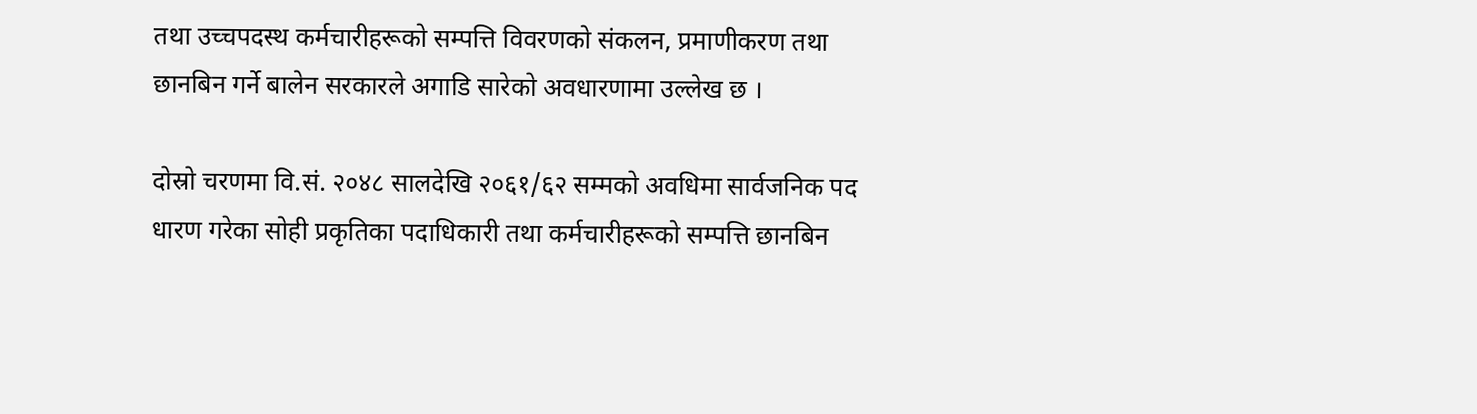तथा उच्चपदस्थ कर्मचारीहरूको सम्पत्ति विवरणको संकलन, प्रमाणीकरण तथा छानबिन गर्ने बालेन सरकारले अगाडि सारेको अवधारणामा उल्लेख छ ।

दोस्रो चरणमा वि.सं. २०४८ सालदेखि २०६१/६२ सम्मको अवधिमा सार्वजनिक पद धारण गरेका सोही प्रकृतिका पदाधिकारी तथा कर्मचारीहरूको सम्पत्ति छानबिन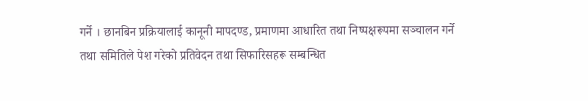गर्ने । छानबिन प्रक्रियालाई कानूनी मापदण्ड, प्रमाणमा आधारित तथा निष्पक्षरूपमा सञ्चालन गर्ने तथा समितिले पेश गरेको प्रतिवेदन तथा सिफारिसहरू सम्बन्धित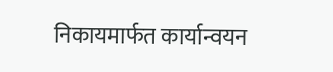निकायमार्फत कार्यान्वयन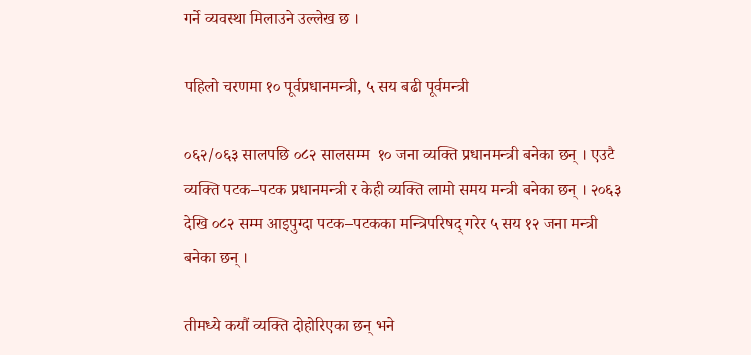गर्ने व्यवस्था मिलाउने उल्लेख छ ।

पहिलो चरणमा १० पूर्वप्रधानमन्त्री, ५ सय बढी पूर्वमन्त्री

०६२/०६३ सालपछि ०८२ सालसम्म  १० जना व्यक्ति प्रधानमन्त्री बनेका छन् । एउटै व्यक्ति पटक–पटक प्रधानमन्त्री र केही व्यक्ति लामो समय मन्त्री बनेका छन् । २०६३ देखि ०८२ सम्म आइपुग्दा पटक–पटकका मन्त्रिपरिषद् गरेर ५ सय १२ जना मन्त्री बनेका छन् ।

तीमध्ये कयौं व्यक्ति दोहोरिएका छन् भने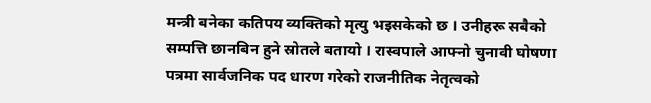मन्त्री बनेका कतिपय व्यक्तिको मृत्यु भइसकेको छ । उनीहरू सबैको सम्पत्ति छानबिन हुने स्रोतले बतायो । रास्वपाले आफ्नो चुनावी घोषणा पत्रमा सार्वजनिक पद धारण गरेको राजनीतिक नेतृत्वको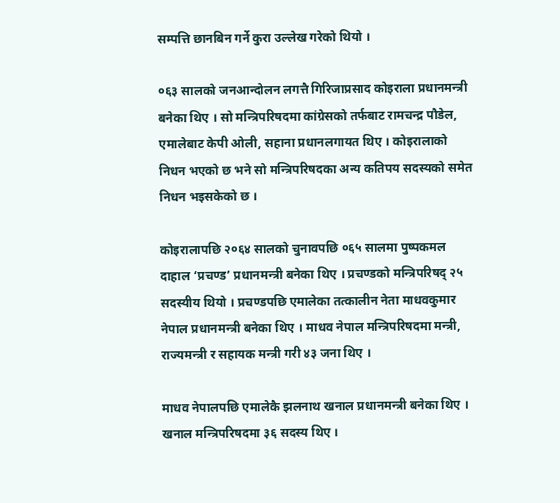सम्पत्ति छानबिन गर्ने कुरा उल्लेख गरेको थियो ।

०६३ सालको जनआन्दोलन लगत्तै गिरिजाप्रसाद कोइराला प्रधानमन्त्री बनेका थिए । सो मन्त्रिपरिषदमा कांग्रेसको तर्फबाट रामचन्द्र पौडेल, एमालेबाट केपी ओली, सहाना प्रधानलगायत थिए । कोइरालाको निधन भएको छ भने सो मन्त्रिपरिषदका अन्य कतिपय सदस्यको समेत निधन भइसकेको छ ।

कोइरालापछि २०६४ सालको चुनावपछि ०६५ सालमा पुष्पकमल दाहाल ‘प्रचण्ड’ प्रधानमन्त्री बनेका थिए । प्रचण्डको मन्त्रिपरिषद् २५ सदस्यीय थियो । प्रचण्डपछि एमालेका तत्कालीन नेता माधवकुमार नेपाल प्रधानमन्त्री बनेका थिए । माधव नेपाल मन्त्रिपरिषदमा मन्त्री, राज्यमन्त्री र सहायक मन्त्री गरी ४३ जना थिए ।

माधव नेपालपछि एमालेकै झलनाथ खनाल प्रधानमन्त्री बनेका थिए । खनाल मन्त्रिपरिषदमा ३६ सदस्य थिए ।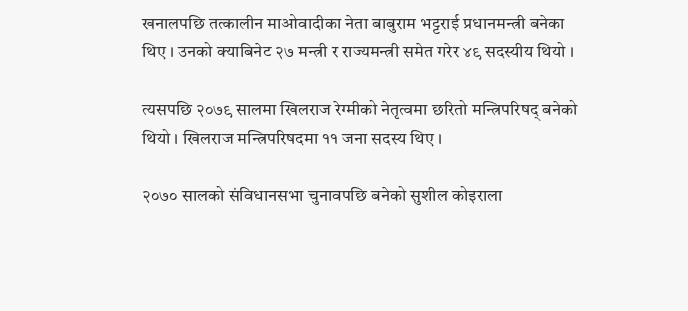खनालपछि तत्कालीन माओवादीका नेता बाबुराम भट्टराई प्रधानमन्त्री बनेका थिए । उनको क्याबिनेट २७ मन्त्री र राज्यमन्त्री समेत गरेर ४९ सदस्यीय थियो ।

त्यसपछि २०७९ सालमा खिलराज रेग्मीको नेतृत्वमा छरितो मन्त्रिपरिषद् बनेको थियो । खिलराज मन्त्रिपरिषदमा ११ जना सदस्य थिए ।

२०७० सालको संविधानसभा चुनावपछि बनेको सुशील कोइराला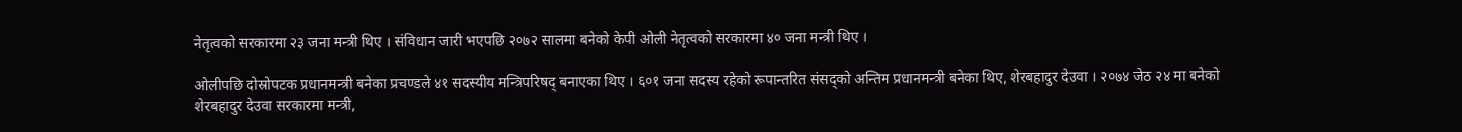नेतृत्वको सरकारमा २३ जना मन्त्री थिए । संविधान जारी भएपछि २०७२ सालमा बनेको केपी ओली नेतृत्वको सरकारमा ४० जना मन्त्री थिए ।

ओलीपछि दोस्रोपटक प्रधानमन्त्री बनेका प्रचण्डले ४१ सदस्यीय मन्त्रिपरिषद् बनाएका थिए । ६०१ जना सदस्य रहेको रूपान्तरित संसद्को अन्तिम प्रधानमन्त्री बनेका थिए, शेरबहादुर देउवा । २०७४ जेठ २४ मा बनेको शेरबहादुर देउवा सरकारमा मन्त्री,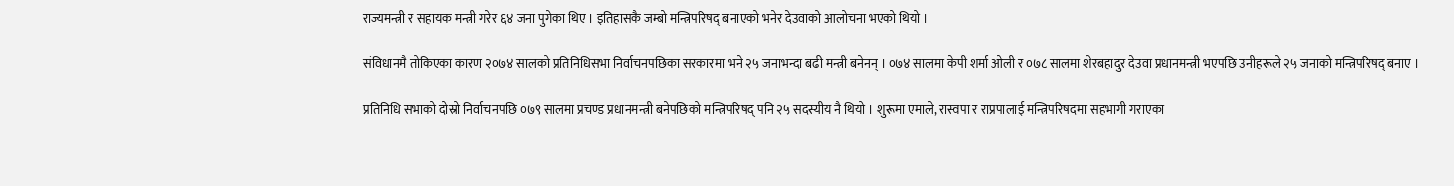राज्यमन्त्री र सहायक मन्त्री गरेर ६४ जना पुगेका थिए । इतिहासकै जम्बो मन्त्रिपरिषद् बनाएको भनेर देउवाको आलोचना भएको थियो ।

संविधानमै तोकिएका कारण २०७४ सालको प्रतिनिधिसभा निर्वाचनपछिका सरकारमा भने २५ जनाभन्दा बढी मन्त्री बनेनन् । ०७४ सालमा केपी शर्मा ओली र ०७८ सालमा शेरबहादुर देउवा प्रधानमन्त्री भएपछि उनीहरूले २५ जनाको मन्त्रिपरिषद् बनाए ।

प्रतिनिधि सभाको दोस्रो निर्वाचनपछि ०७९ सालमा प्रचण्ड प्रधानमन्त्री बनेपछिको मन्त्रिपरिषद् पनि २५ सदस्यीय नै थियो । शुरूमा एमाले, रास्वपा र राप्रपालाई मन्त्रिपरिषदमा सहभागी गराएका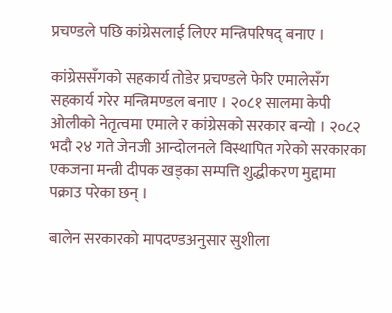प्रचण्डले पछि कांग्रेसलाई लिएर मन्त्रिपरिषद् बनाए ।

कांग्रेससँगको सहकार्य तोडेर प्रचण्डले फेरि एमालेसँग सहकार्य गरेर मन्त्रिमण्डल बनाए । २०८१ सालमा केपी ओलीको नेतृत्वमा एमाले र कांग्रेसको सरकार बन्यो । २०८२ भदौ २४ गते जेनजी आन्दोलनले विस्थापित गरेको सरकारका एकजना मन्त्री दीपक खड्का सम्पत्ति शुद्धीकरण मुद्दामा पक्राउ परेका छन् ।

बालेन सरकारको मापदण्डअनुसार सुशीला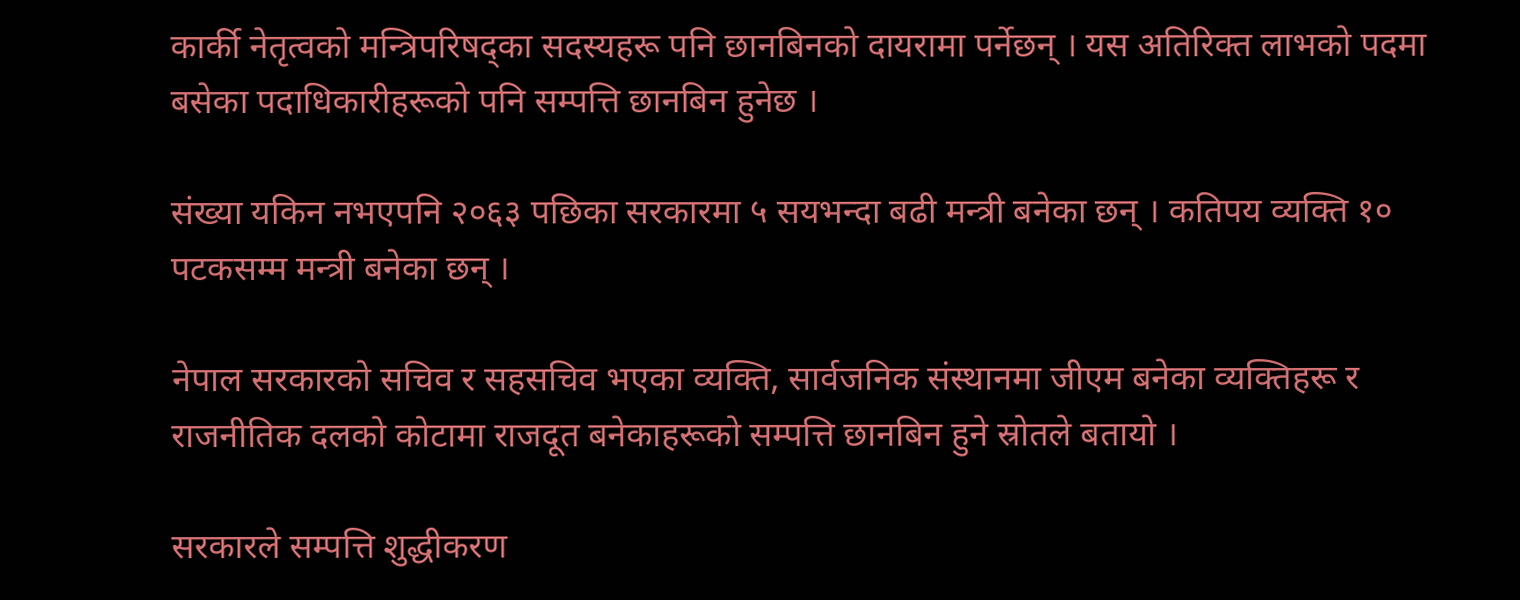कार्की नेतृत्वको मन्त्रिपरिषद्का सदस्यहरू पनि छानबिनको दायरामा पर्नेछन् । यस अतिरिक्त लाभको पदमा बसेका पदाधिकारीहरूको पनि सम्पत्ति छानबिन हुनेछ ।

संख्या यकिन नभएपनि २०६३ पछिका सरकारमा ५ सयभन्दा बढी मन्त्री बनेका छन् । कतिपय व्यक्ति १० पटकसम्म मन्त्री बनेका छन् ।

नेपाल सरकारको सचिव र सहसचिव भएका व्यक्ति, सार्वजनिक संस्थानमा जीएम बनेका व्यक्तिहरू र राजनीतिक दलको कोटामा राजदूत बनेकाहरूको सम्पत्ति छानबिन हुने स्रोतले बतायो ।

सरकारले सम्पत्ति शुद्धीकरण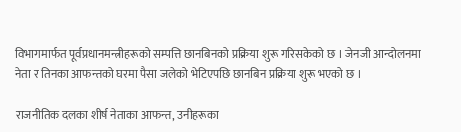विभागमार्फत पूर्वप्रधानमन्त्रीहरूको सम्पत्ति छानबिनको प्रक्रिया शुरू गरिसकेको छ । जेनजी आन्दोलनमा नेता र तिनका आफन्तको घरमा पैसा जलेको भेटिएपछि छानबिन प्रक्रिया शुरू भएको छ ।

राजनीतिक दलका शीर्ष नेताका आफन्त, उनीहरूका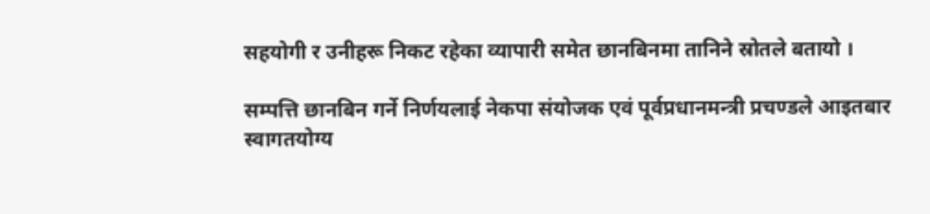सहयोगी र उनीहरू निकट रहेका व्यापारी समेत छानबिनमा तानिने स्रोतले बतायो ।

सम्पत्ति छानबिन गर्ने निर्णयलाई नेकपा संयोजक एवं पूर्वप्रधानमन्त्री प्रचण्डले आइतबार स्वागतयोग्य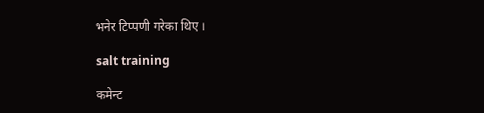भनेर टिप्पणी गरेका थिए ।

salt training

कमेन्ट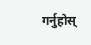गर्नुहोस्